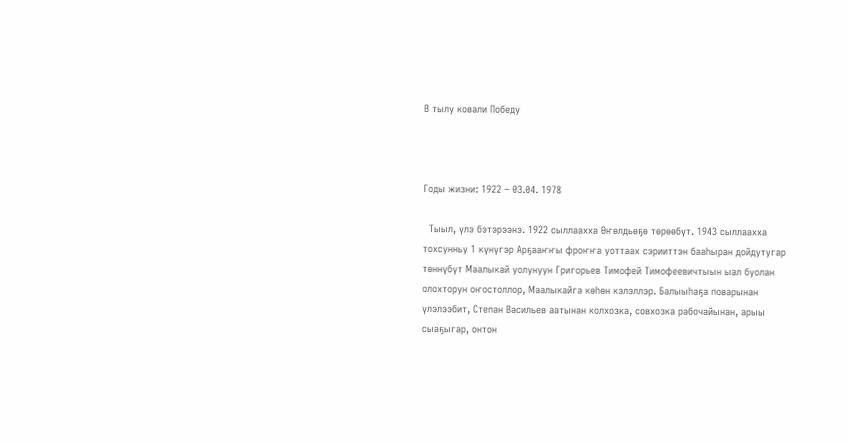В тылу ковали Победу



Годы жизни: 1922 – 03.04. 1978

  Тыыл, үлэ бэтэрээнэ. 1922 сыллаахха Өҥөлдьөҕө төрөөбүт. 1943 сыллаахха тохсунньу 1 күнүгэр Арҕааҥҥы фроҥҥа уоттаах сэрииттэн бааһыран дойдутугар төннүбүт Маалыкай уолунуун Григорьев Тимофей Тимофеевичтыын ыал буолан олохторун оҥостоллор, Маалыкайга көһөн кэлэллэр. Балыыһаҕа поварынан үлэлээбит, Степан Васильев аатынан колхозка, совхозка рабочайынан, арыы сыаҕыгар, онтон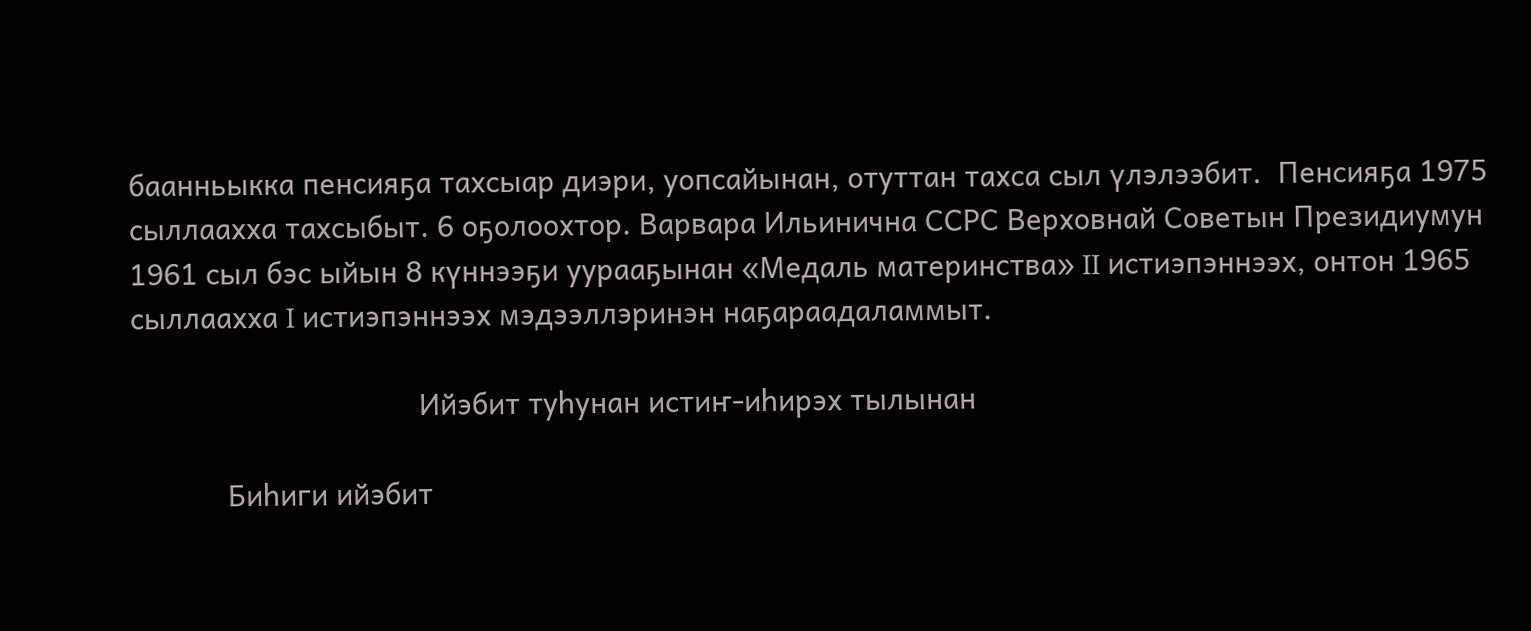баанньыкка пенсияҕа тахсыар диэри, уопсайынан, отуттан тахса сыл үлэлээбит.  Пенсияҕа 1975 сыллаахха тахсыбыт. 6 оҕолоохтор. Варвара Ильинична ССРС Верховнай Советын Президиумун 1961 сыл бэс ыйын 8 күннээҕи уурааҕынан «Медаль материнства» II истиэпэннээх, онтон 1965 сыллаахха I истиэпэннээх мэдээллэринэн наҕараадаламмыт.

                                    Ийэбит туһунан истиҥ-иһирэх тылынан

            Биһиги ийэбит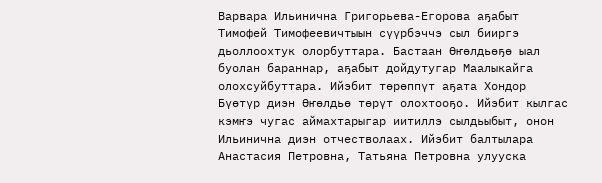Варвара Ильинична Григорьева-Егорова аҕабыт Тимофей Тимофеевичтыын сүүрбэччэ сыл бииргэ дьоллоохтук олорбуттара. Бастаан Өҥөлдьөҕө ыал буолан бараннар, аҕабыт дойдутугар Маалыкайга олохсуйбуттара. Ийэбит төрөппүт аҕата Хондор Бүөтүр диэн Өҥөлдьө төрүт олохтооҕо. Ийэбит кылгас кэмҥэ чугас аймахтарыгар иитиллэ сылдьыбыт, онон Ильинична диэн отчестволаах. Ийэбит балтылара Анастасия Петровна, Татьяна Петровна улууска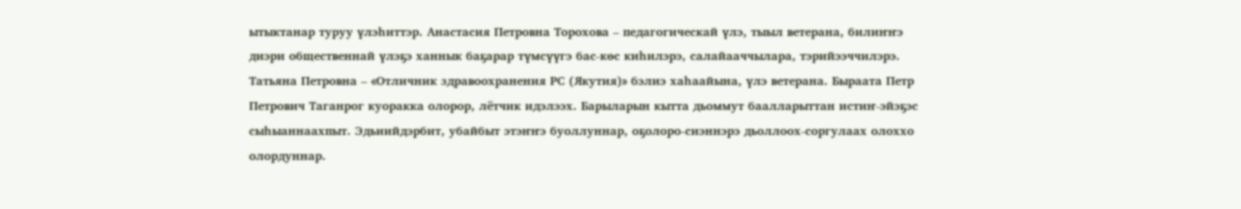ытыктанар туруу үлэһиттэр. Анастасия Петровна Торохова – педагогическай үлэ, тыыл ветерана, билиҥҥэ диэри общественнай үлэҕэ ханнык баҕарар түмсүүгэ бас-көс киһилэрэ, салайааччылара, тэрийээччилэрэ.  Татьяна Петровна – «Отличник здравоохранения РС (Якутия)» бэлиэ хаһаайына, үлэ ветерана. Быраата Петр Петрович Таганрог куоракка олорор, лётчик идэлээх. Барыларын кытта дьоммут баалларыттан истиҥ-эйэҕэс сыһыаннаахпыт. Эдьиийдэрбит, убайбыт этэҥҥэ буоллуннар, оҕолоро-сиэннэрэ дьоллоох-соргулаах олоххо олордуннар.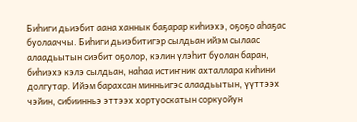Биһиги дьиэбит аана ханнык баҕарар киһиэхэ, оҕоҕо аһаҕас буолааччы. Биhиги дьиэбитигэр сылдьан ийэм сылаас алаадьытын сиэбит оҕолор, кэлин үлэhит буолан баран, биhиэхэ кэлэ сылдьан, наhаа истиҥник ахталлара киhини долгутар. Ийэм барахсан минньигэс алаадьытын, үүттээх чэйин, сибиинньэ эттээх хортуоскатын соркуойун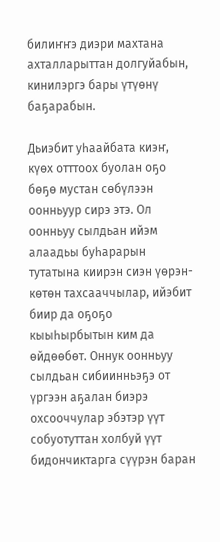билиҥҥэ диэри махтана ахталларыттан долгуйабын, кинилэргэ бары үтүөнү баҕарабын.

Дьиэбит уһаайбата киэҥ, күөх отттоох буолан оҕо бөҕө мустан сөбүлээн оонньуур сирэ этэ. Ол оонньуу сылдьан ийэм алаадьы буһарарын тутатына киирэн сиэн үөрэн-көтөн тахсааччылар, ийэбит биир да оҕоҕо кыыһырбытын ким да өйдөөбөт. Оннук оонньуу сылдьан сибиинньэҕэ от үргээн аҕалан биэрэ охсооччулар эбэтэр үүт собуотуттан холбуй үүт бидончиктарга сүүрэн баран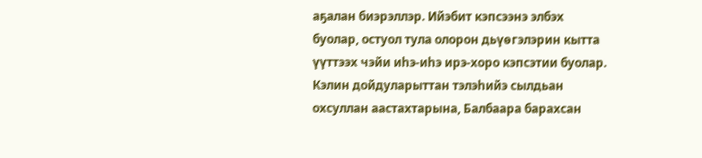аҕалан биэрэллэр. Ийэбит кэпсээнэ элбэх буолар, остуол тула олорон дьүөгэлэрин кытта үүттээх чэйи иһэ-иһэ ирэ-хоро кэпсэтии буолар. Кэлин дойдуларыттан тэлэһийэ сылдьан охсуллан аастахтарына, Балбаара барахсан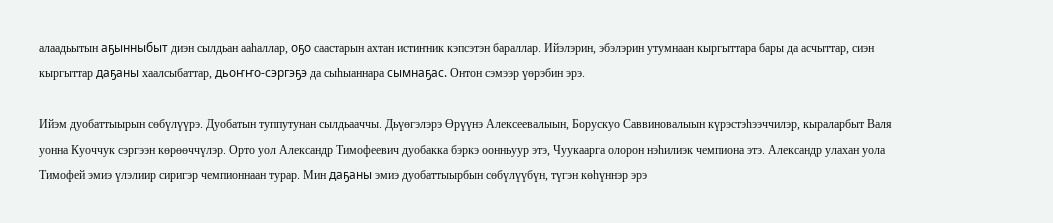алаадьытын аҕынныбыт диэн сылдьан ааһаллар, оҕо саастарын ахтан истиҥник кэпсэтэн бараллар. Ийэлэрин, эбэлэрин утумнаан кыргыттара бары да асчыттар, сиэн кыргыттар даҕаны хаалсыбаттар, дьоҥҥо-сэргэҕэ да сыһыаннара сымнаҕас. Онтон сэмээр үөрэбин эрэ.

Ийэм дуобаттыырын сөбүлүүрэ. Дуобатын туппутунан сылдьааччы. Дьүөгэлэрэ Өрүүнэ Алексеевалыын, Борускуо Саввиновалыын күрэстэһээччилэр, кыраларбыт Валя уонна Куоччук сэргээн көрөөччүлэр. Орто уол Александр Тимофеевич дуобакка бэркэ оонньуур этэ, Чуукаарга олорон нэһилиэк чемпиона этэ. Александр улахан уола Тимофей эмиэ үлэлиир сиригэр чемпионнаан турар. Мин даҕаны эмиэ дуобаттыырбын сөбүлүүбүн, түгэн көһүннэр эрэ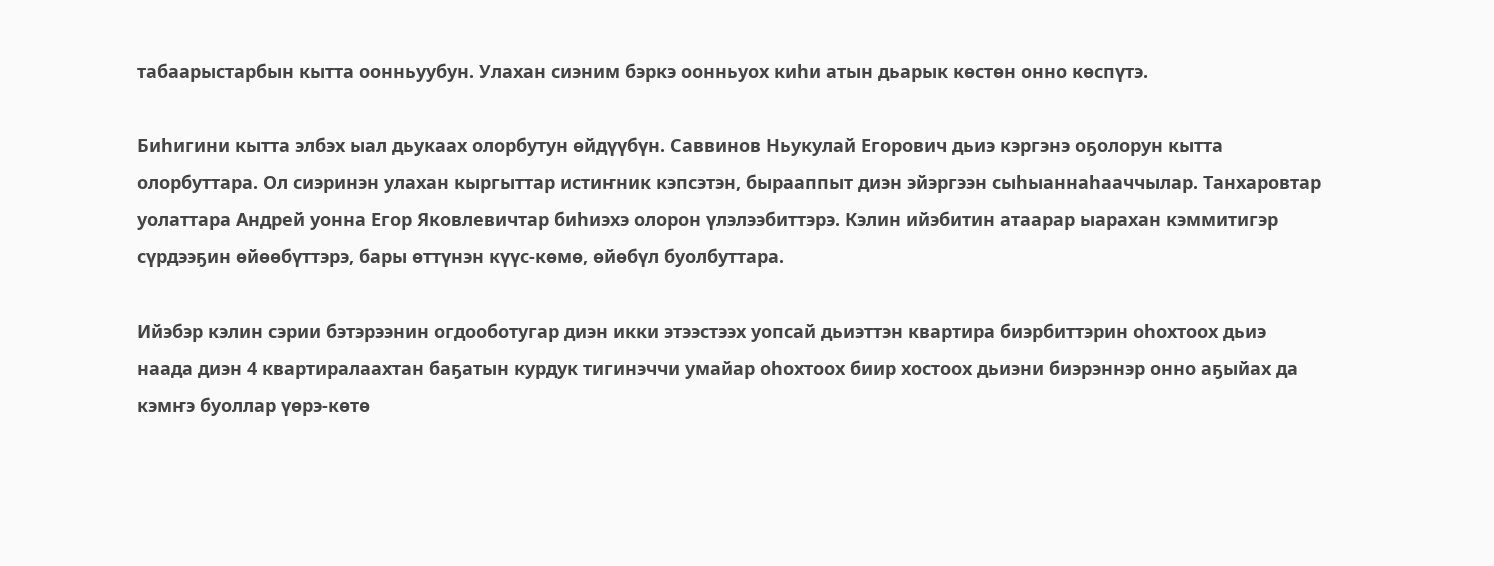табаарыстарбын кытта оонньуубун. Улахан сиэним бэркэ оонньуох киһи атын дьарык көстөн онно көспүтэ.

Биһигини кытта элбэх ыал дьукаах олорбутун өйдүүбүн. Саввинов Ньукулай Егорович дьиэ кэргэнэ оҕолорун кытта олорбуттара. Ол сиэринэн улахан кыргыттар истиҥник кэпсэтэн, бырааппыт диэн эйэргээн сыһыаннаһааччылар. Танхаровтар уолаттара Андрей уонна Егор Яковлевичтар биһиэхэ олорон үлэлээбиттэрэ. Кэлин ийэбитин атаарар ыарахан кэммитигэр сүрдээҕин өйөөбүттэрэ, бары өттүнэн күүс-көмө, өйөбүл буолбуттара.

Ийэбэр кэлин сэрии бэтэрээнин огдооботугар диэн икки этээстээх уопсай дьиэттэн квартира биэрбиттэрин оһохтоох дьиэ наада диэн 4 квартиралаахтан баҕатын курдук тигинэччи умайар оһохтоох биир хостоох дьиэни биэрэннэр онно аҕыйах да кэмҥэ буоллар үөрэ-көтө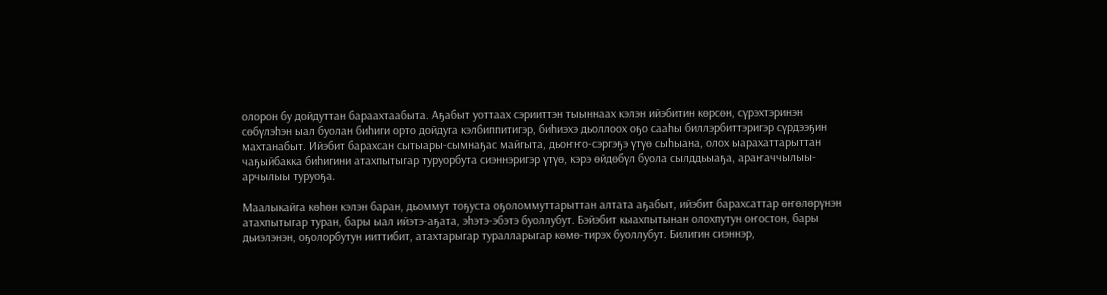олорон бу дойдуттан бараахтаабыта. Аҕабыт уоттаах сэрииттэн тыыннаах кэлэн ийэбитин көрсөн, сүрэхтэринэн сөбүлэһэн ыал буолан биһиги орто дойдуга кэлбиппитигэр, биһиэхэ дьоллоох оҕо сааһы биллэрбиттэригэр сүрдээҕин махтанабыт. Ийэбит барахсан сытыары-сымнаҕас майгыта, дьоҥҥо-сэргэҕэ үтүө сыһыана, олох ыарахаттарыттан чаҕыйбакка биһигини атахпытыгар туруорбута сиэннэригэр үтүө, кэрэ өйдөбүл буола сылддьыаҕа, араҥаччылыы-арчылыы туруоҕа.

Маалыкайга көһөн кэлэн баран, дьоммут тоҕуста оҕоломмуттарыттан алтата аҕабыт, ийэбит барахсаттар өҥөлөрүнэн атахпытыгар туран, бары ыал ийэтэ-аҕата, эһэтэ-эбэтэ буоллубут. Бэйэбит кыахпытынан олохпутун оҥостон, бары дьиэлэнэн, оҕолорбутун ииттибит, атахтарыгар туралларыгар көмө-тирэх буоллубут. Билигин сиэннэр,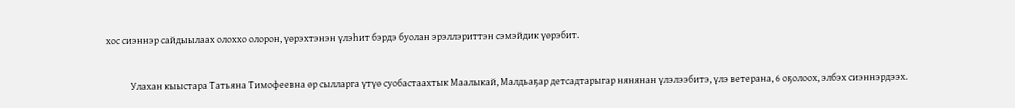хос сиэннэр сайдыылаах олоххо олорон, үөрэхтэнэн үлэһит бэрдэ буолан эрэллэриттэн сэмэйдик үөрэбит.

            Улахан кыыстара Татьяна Тимофеевна өр сылларга үтүө суобастаахтык Маалыкай, Малдьаҕар детсадтарыгар нянянан үлэлээбитэ, үлэ ветерана, 6 оҕолоох, элбэх сиэннэрдээх.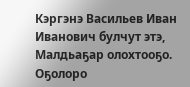Кэргэнэ Васильев Иван Иванович булчут этэ, Малдьаҕар олохтооҕо. Оҕолоро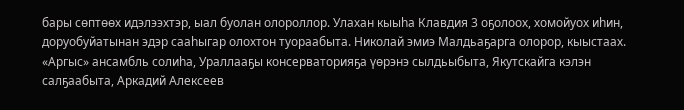бары сөптөөх идэлээхтэр, ыал буолан олороллор. Улахан кыыhа Клавдия 3 оҕолоох, хомойуох иhин, доруобуйатынан эдэр сааhыгар олохтон туораабыта. Николай эмиэ Малдьаҕарга олорор, кыыстаах. «Аргыс» ансамбль солиhа, Ураллааҕы консерваторияҕа үөрэнэ сылдьыбыта, Якутскайга кэлэн салҕаабыта, Аркадий Алексеев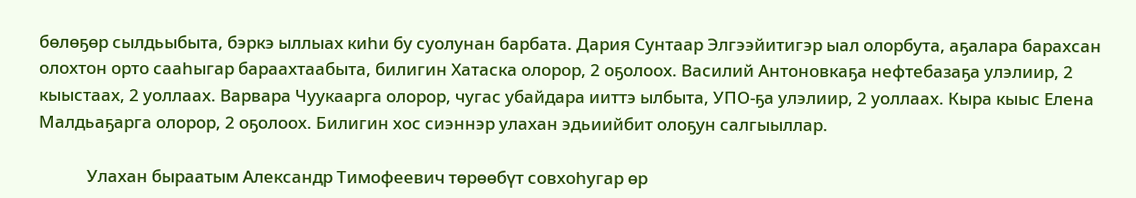бөлөҕөр сылдьыбыта, бэркэ ыллыах киhи бу суолунан барбата. Дария Сунтаар Элгээйитигэр ыал олорбута, аҕалара барахсан олохтон орто сааһыгар бараахтаабыта, билигин Хатаска олорор, 2 оҕолоох. Василий Антоновкаҕа нефтебазаҕа улэлиир, 2 кыыстаах, 2 уоллаах. Варвара Чуукаарга олорор, чугас убайдара ииттэ ылбыта, УПО-ҕа улэлиир, 2 уоллаах. Кыра кыыс Елена Малдьаҕарга олорор, 2 оҕолоох. Билигин хос сиэннэр улахан эдьиийбит олоҕун салгыыллар.

            Улахан быраатым Александр Тимофеевич төрөөбүт совхоhугар өр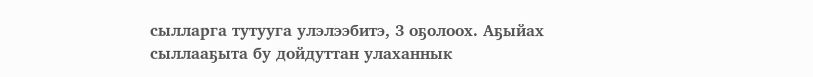сылларга тутууга улэлээбитэ, 3 оҕолоох. Аҕыйах сыллааҕыта бу дойдуттан улаханнык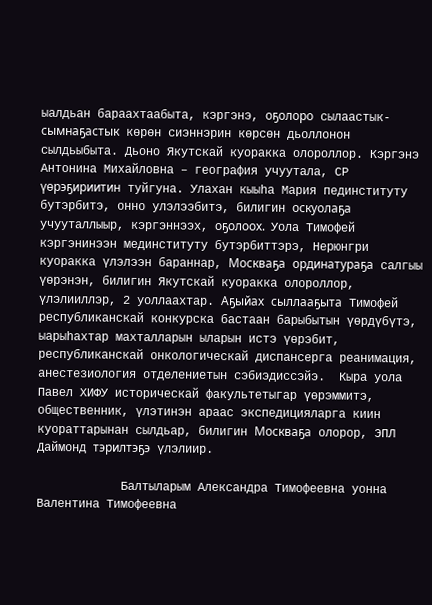ыалдьан бараахтаабыта, кэргэнэ, оҕолоро сылаастык-сымнаҕастык көрөн сиэннэрин көрсөн дьоллонон сылдьыбыта. Дьоно Якутскай куоракка олороллор. Кэргэнэ Антонина Михайловна – география учуутала, СР үөрэҕириитин туйгуна. Улахан кыыhа Мария пединституту бутэрбитэ, онно улэлээбитэ, билигин оскуолаҕа учууталлыыр, кэргэннээх, оҕолоох.  Уола Тимофей кэргэнинээн мединституту бутэрбиттэрэ, Нерюнгри куоракка үлэлээн бараннар, Москваҕа ординатураҕа салгыы үөрэнэн, билигин Якутскай куоракка олороллор, үлэлииллэр, 2 уоллаахтар. Аҕыйах сыллааҕыта Тимофей республиканскай конкурска бастаан барыбытын үөрдүбүтэ, ыарыһахтар махталларын ыларын истэ үөрэбит, республиканскай онкологическай диспансерга реанимация, анестезиология отделениетын сэбиэдиссэйэ.  Кыра уола Павел ХИФУ историческай факультетыгар үөрэммитэ, общественник, үлэтинэн араас экспедицияларга киин куораттарынан сылдьар, билигин Москваҕа олорор, ЭПЛ Даймонд тэрилтэҕэ үлэлиир.

            Балтыларым Александра Тимофеевна уонна Валентина Тимофеевна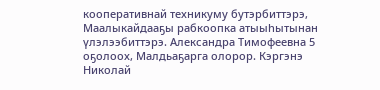кооперативнай техникуму бутэрбиттэрэ, Маалыкайдааҕы рабкоопка атыыhытынан үлэлээбиттэрэ. Александра Тимофеевна 5 оҕолоох, Малдьаҕарга олорор. Кэргэнэ Николай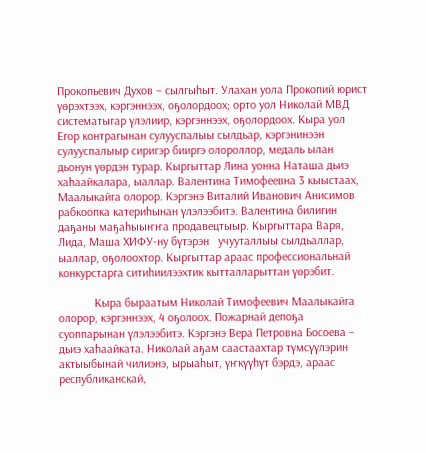Прокопьевич Духов – сылгыhыт. Улахан уола Прокопий юрист үөрэхтээх, кэргэннээх, оҕолордоох; орто уол Николай МВД систематыгар үлэлиир, кэргэннээх, оҕолордоох. Кыра уол Егор контрагынан сулууспалыы сылдьар, кэргэнинээн сулууспалыыр сиригэр бииргэ олороллор, медаль ылан дьонун үөрдэн турар. Кыргыттар Лина уонна Наташа дьиэ хаhаайкалара, ыаллар. Валентина Тимофеевна 3 кыыстаах, Маалыкайга олорор. Кэргэнэ Виталий Иванович Анисимов рабкоопка катериhынан үлэлээбитэ. Валентина билигин даҕаны маҕаһыыҥҥа продавецтыыр. Кыргыттара Варя, Лида, Маша ХИФУ-ну бүтэрэн   учууталлыы сылдьаллар, ыаллар, оҕолоохтор. Кыргыттар араас профессиональнай конкурстарга ситиһиилээхтик кытталларыттан үөрэбит.

            Кыра быраатым Николай Тимофеевич Маалыкайга олорор, кэргэннээх, 4 оҕолоох. Пожарнай депоҕа суоппарынан үлэлээбитэ. Кэргэнэ Вера Петровна Босоева – дьиэ хаhаайката. Николай аҕам саастаахтар түмсүүлэрин актыыбынай чилиэнэ, ырыаһыт, үҥкүүһүт бэрдэ, араас республиканскай,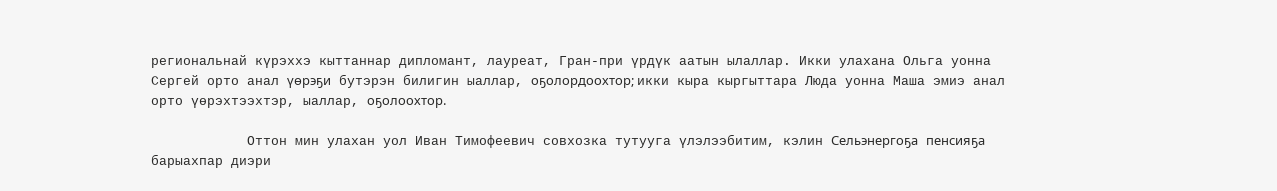региональнай күрэххэ кыттаннар дипломант, лауреат, Гран-при үрдүк аатын ылаллар. Икки улахана Ольга уонна Сергей орто анал үөрэҕи бутэрэн билигин ыаллар, оҕолордоохтор; икки кыра кыргыттара Люда уонна Маша эмиэ анал орто үөрэхтээхтэр, ыаллар, оҕолоохтор.

            Оттон мин улахан уол Иван Тимофеевич совхозка тутууга үлэлээбитим, кэлин Сельэнергоҕа пенсияҕа барыахпар диэри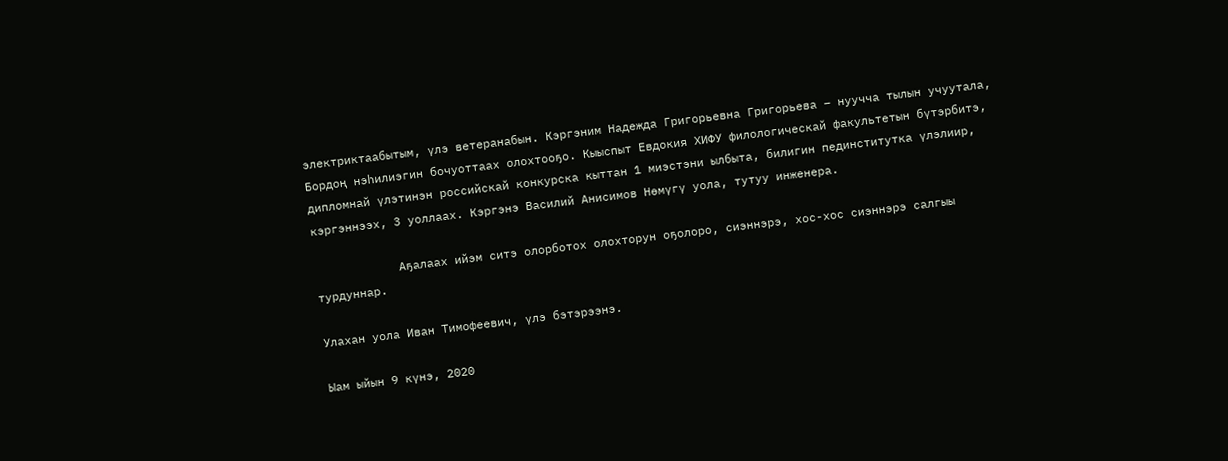электриктаабытым, үлэ ветеранабын. Кэргэним Надежда Григорьевна Григорьева – нуучча тылын учуутала, Бордоң нэhилиэгин бочуоттаах олохтооҕо. Кыыспыт Евдокия ХИФУ филологическай факультетын бүтэрбитэ, дипломнай үлэтинэн российскай конкурска кыттан 1 миэстэни ылбыта, билигин пединститутка үлэлиир, кэргэннээх, 3 уоллаах. Кэргэнэ Василий Анисимов Нөмүгү уола, тутуу инженера.

            Аҕалаах ийэм ситэ олорботох олохторун оҕолоро, сиэннэрэ, хос-хос сиэннэрэ салгыы турдуннар.

Улахан уола Иван Тимофеевич, үлэ бэтэрээнэ.

Ыам ыйын 9 күнэ, 2020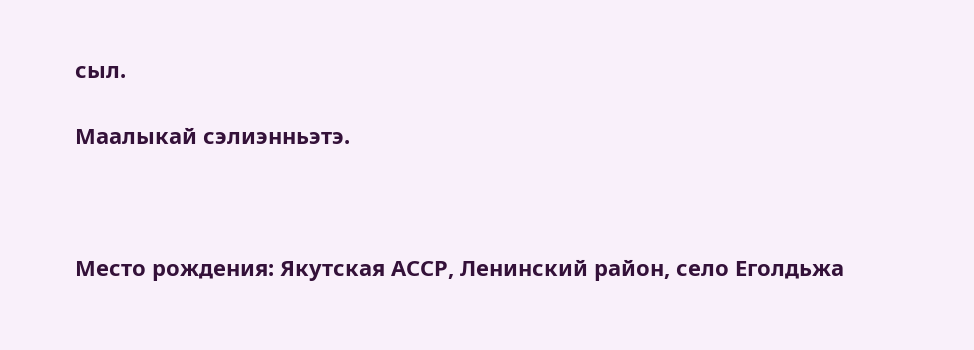сыл.

Маалыкай сэлиэнньэтэ.



Место рождения: Якутская АССР, Ленинский район, село Еголдьжа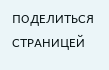ПОДЕЛИТЬСЯ СТРАНИЦЕЙ